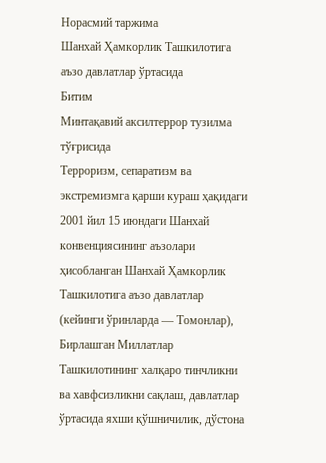Норасмий таржима
Шанхай Ҳамкорлик Ташкилотига аъзо давлатлар ўртасида
Битим
Минтақавий аксилтеррор тузилма тўғрисида
Терроризм, сепаратизм ва экстремизмга қарши кураш ҳақидаги 2001 йил 15 июндаги Шанхай конвенциясининг аъзолари ҳисобланган Шанхай Ҳамкорлик Ташкилотига аъзо давлатлар (кейинги ўринларда — Томонлар),
Бирлашган Миллатлар Ташкилотининг халқаро тинчликни ва хавфсизликни сақлаш, давлатлар ўртасида яхши қўшничилик, дўстона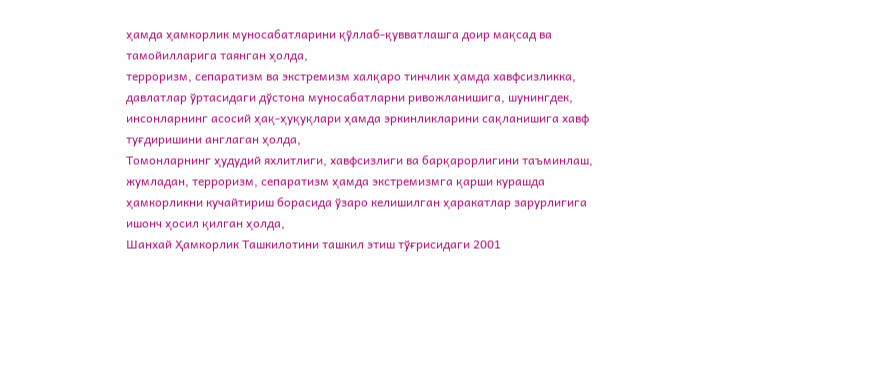ҳамда ҳамкорлик муносабатларини қўллаб-қувватлашга доир мақсад ва тамойилларига таянган ҳолда,
терроризм, сепаратизм ва экстремизм халқаро тинчлик ҳамда хавфсизликка, давлатлар ўртасидаги дўстона муносабатларни ривожланишига, шунингдек, инсонларнинг асосий ҳақ-ҳуқуқлари ҳамда эркинликларини сақланишига хавф туғдиришини англаган ҳолда,
Томонларнинг ҳудудий яхлитлиги, хавфсизлиги ва барқарорлигини таъминлаш, жумладан, терроризм, сепаратизм ҳамда экстремизмга қарши курашда ҳамкорликни кучайтириш борасида ўзаро келишилган ҳаракатлар зарурлигига ишонч ҳосил қилган ҳолда,
Шанхай Ҳамкорлик Ташкилотини ташкил этиш тўғрисидаги 2001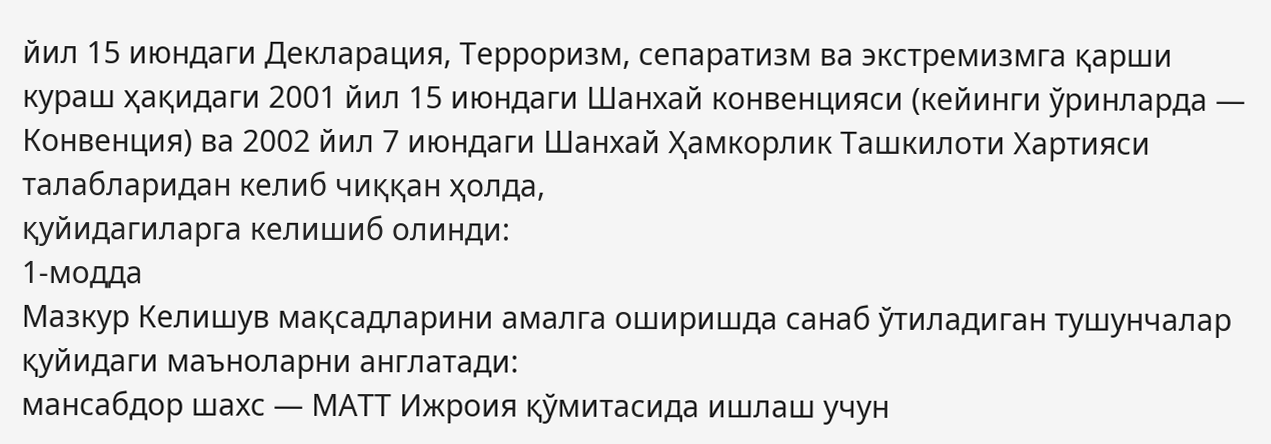йил 15 июндаги Декларация, Терроризм, сепаратизм ва экстремизмга қарши кураш ҳақидаги 2001 йил 15 июндаги Шанхай конвенцияси (кейинги ўринларда — Конвенция) ва 2002 йил 7 июндаги Шанхай Ҳамкорлик Ташкилоти Хартияси талабларидан келиб чиққан ҳолда,
қуйидагиларга келишиб олинди:
1-модда
Мазкур Келишув мақсадларини амалга оширишда санаб ўтиладиган тушунчалар қуйидаги маъноларни англатади:
мансабдор шахс — МАТТ Ижроия қўмитасида ишлаш учун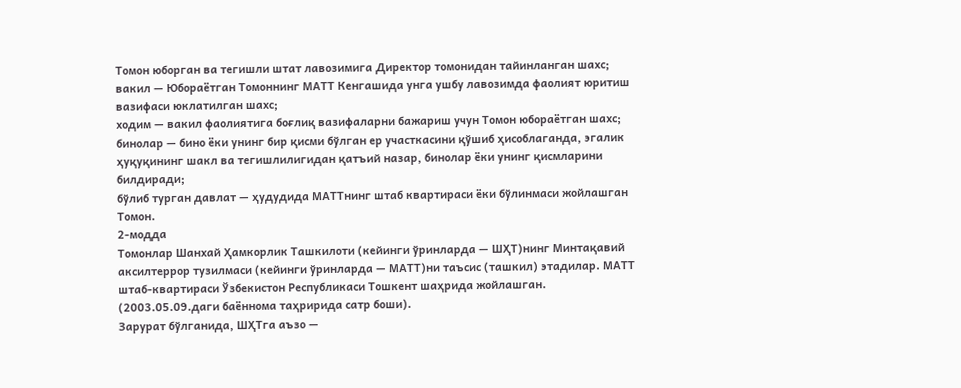Томон юборган ва тегишли штат лавозимига Директор томонидан тайинланган шахс;
вакил — Юбораётган Томоннинг МАТТ Кенгашида унга ушбу лавозимда фаолият юритиш вазифаси юклатилган шахс;
ходим — вакил фаолиятига боғлиқ вазифаларни бажариш учун Томон юбораётган шахс;
бинолар — бино ёки унинг бир қисми бўлган ер участкасини қўшиб ҳисоблаганда, эгалик ҳуқуқининг шакл ва тегишлилигидан қатъий назар, бинолар ёки унинг қисмларини билдиради;
бўлиб турган давлат — ҳудудида МАТТнинг штаб квартираси ёки бўлинмаси жойлашган Томон.
2-модда
Томонлар Шанхай Ҳамкорлик Ташкилоти (кейинги ўринларда — ШҲТ)нинг Минтақавий аксилтеррор тузилмаси (кейинги ўринларда — МАТТ)ни таъсис (ташкил) этадилар. МАТТ штаб-квартираси Ўзбекистон Республикаси Тошкент шаҳрида жойлашган. (2003.05.09.даги баённома таҳририда сатр боши).
Зарурат бўлганида, ШҲТга аъзо —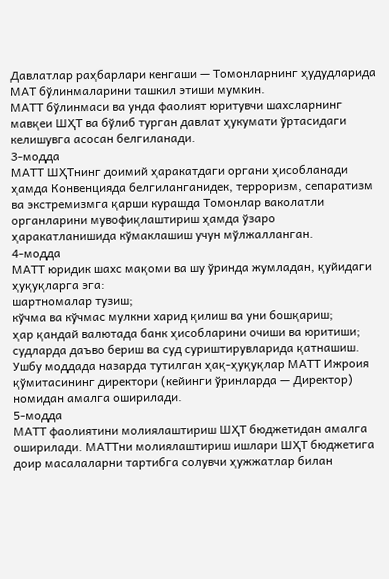Давлатлар раҳбарлари кенгаши — Томонларнинг ҳудудларида МАТ бўлинмаларини ташкил этиши мумкин.
МАТТ бўлинмаси ва унда фаолият юритувчи шахсларнинг мавқеи ШҲТ ва бўлиб турган давлат ҳукумати ўртасидаги келишувга асосан белгиланади.
3-модда
МАТТ ШҲТнинг доимий ҳаракатдаги органи ҳисобланади ҳамда Конвенцияда белгиланганидек, терроризм, сепаратизм ва экстремизмга қарши курашда Томонлар ваколатли органларини мувофиқлаштириш ҳамда ўзаро ҳаракатланишида кўмаклашиш учун мўлжалланган.
4-модда
МАТТ юридик шахс мақоми ва шу ўринда жумладан, қуйидаги ҳуқуқларга эга:
шартномалар тузиш;
кўчма ва кўчмас мулкни харид қилиш ва уни бошқариш;
ҳар қандай валютада банк ҳисобларини очиши ва юритиши;
судларда даъво бериш ва суд суриштирувларида қатнашиш.
Ушбу моддада назарда тутилган ҳақ-ҳуқуқлар МАТТ Ижроия қўмитасининг директори (кейинги ўринларда — Директор) номидан амалга оширилади.
5-модда
МАТТ фаолиятини молиялаштириш ШҲТ бюджетидан амалга оширилади. МАТТни молиялаштириш ишлари ШҲТ бюджетига доир масалаларни тартибга солувчи ҳужжатлар билан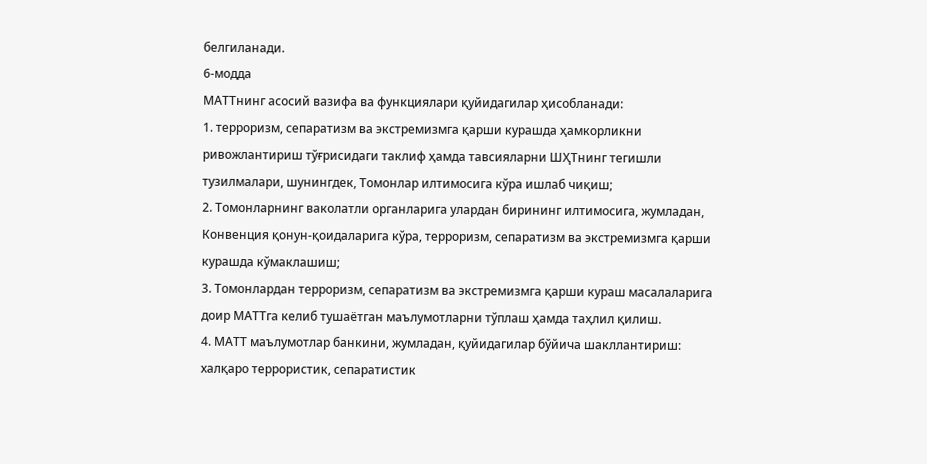белгиланади.
6-модда
МАТТнинг асосий вазифа ва функциялари қуйидагилар ҳисобланади:
1. терроризм, сепаратизм ва экстремизмга қарши курашда ҳамкорликни ривожлантириш тўғрисидаги таклиф ҳамда тавсияларни ШҲТнинг тегишли тузилмалари, шунингдек, Томонлар илтимосига кўра ишлаб чиқиш;
2. Томонларнинг ваколатли органларига улардан бирининг илтимосига, жумладан, Конвенция қонун-қоидаларига кўра, терроризм, сепаратизм ва экстремизмга қарши курашда кўмаклашиш;
3. Томонлардан терроризм, сепаратизм ва экстремизмга қарши кураш масалаларига доир МАТТга келиб тушаётган маълумотларни тўплаш ҳамда таҳлил қилиш.
4. МАТТ маълумотлар банкини, жумладан, қуйидагилар бўйича шакллантириш:
халқаро террористик, сепаратистик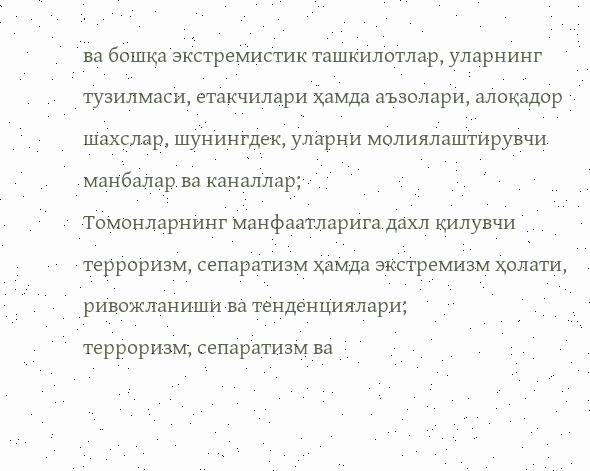ва бошқа экстремистик ташкилотлар, уларнинг тузилмаси, етакчилари ҳамда аъзолари, алоқадор шахслар, шунингдек, уларни молиялаштирувчи манбалар ва каналлар;
Томонларнинг манфаатларига дахл қилувчи терроризм, сепаратизм ҳамда экстремизм ҳолати, ривожланиши ва тенденциялари;
терроризм, сепаратизм ва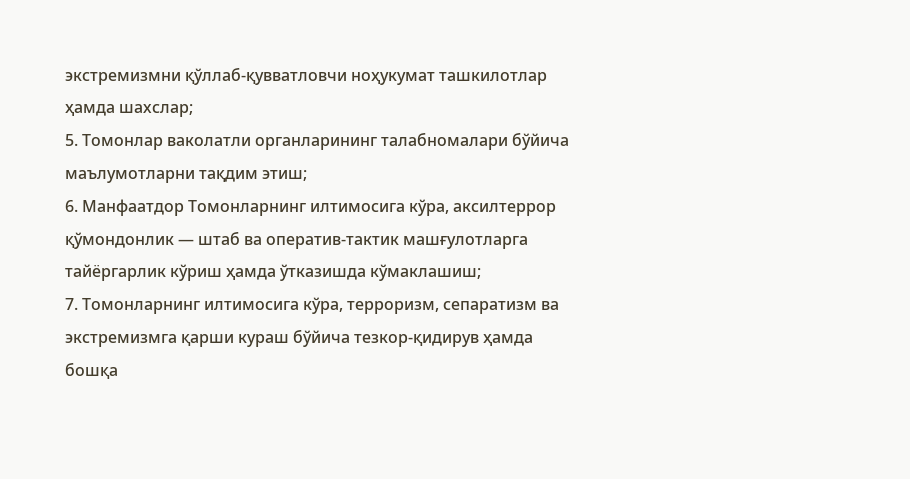экстремизмни қўллаб-қувватловчи ноҳукумат ташкилотлар ҳамда шахслар;
5. Томонлар ваколатли органларининг талабномалари бўйича маълумотларни тақдим этиш;
6. Манфаатдор Томонларнинг илтимосига кўра, аксилтеррор қўмондонлик — штаб ва оператив-тактик машғулотларга тайёргарлик кўриш ҳамда ўтказишда кўмаклашиш;
7. Томонларнинг илтимосига кўра, терроризм, сепаратизм ва экстремизмга қарши кураш бўйича тезкор-қидирув ҳамда бошқа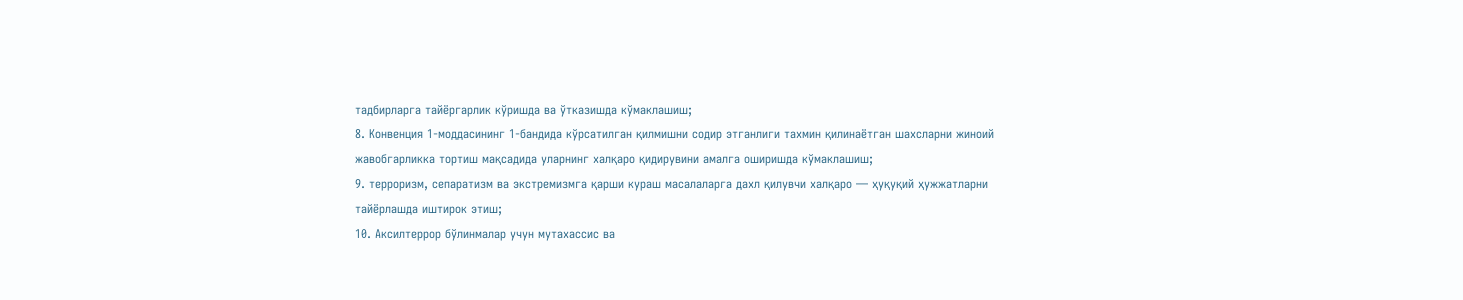тадбирларга тайёргарлик кўришда ва ўтказишда кўмаклашиш;
8. Конвенция 1-моддасининг 1-бандида кўрсатилган қилмишни содир этганлиги тахмин қилинаётган шахсларни жиноий жавобгарликка тортиш мақсадида уларнинг халқаро қидирувини амалга оширишда кўмаклашиш;
9. терроризм, сепаратизм ва экстремизмга қарши кураш масалаларга дахл қилувчи халқаро — ҳуқуқий ҳужжатларни тайёрлашда иштирок этиш;
10. Аксилтеррор бўлинмалар учун мутахассис ва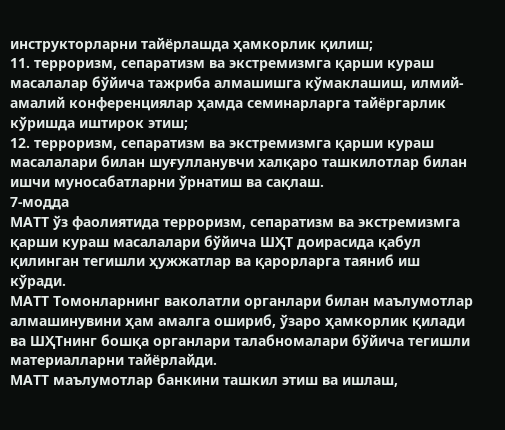инструкторларни тайёрлашда ҳамкорлик қилиш;
11. терроризм, сепаратизм ва экстремизмга қарши кураш масалалар бўйича тажриба алмашишга кўмаклашиш, илмий-амалий конференциялар ҳамда семинарларга тайёргарлик кўришда иштирок этиш;
12. терроризм, сепаратизм ва экстремизмга қарши кураш масалалари билан шуғулланувчи халқаро ташкилотлар билан ишчи муносабатларни ўрнатиш ва сақлаш.
7-модда
МАТТ ўз фаолиятида терроризм, сепаратизм ва экстремизмга қарши кураш масалалари бўйича ШҲТ доирасида қабул қилинган тегишли ҳужжатлар ва қарорларга таяниб иш кўради.
МАТТ Томонларнинг ваколатли органлари билан маълумотлар алмашинувини ҳам амалга ошириб, ўзаро ҳамкорлик қилади ва ШҲТнинг бошқа органлари талабномалари бўйича тегишли материалларни тайёрлайди.
МАТТ маълумотлар банкини ташкил этиш ва ишлаш,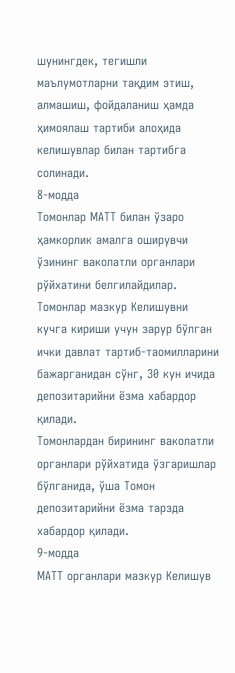шунингдек, тегишли маълумотларни тақдим этиш, алмашиш, фойдаланиш ҳамда ҳимоялаш тартиби алоҳида келишувлар билан тартибга солинади.
8-модда
Томонлар МАТТ билан ўзаро ҳамкорлик амалга оширувчи ўзининг ваколатли органлари рўйхатини белгилайдилар.
Томонлар мазкур Келишувни кучга кириши учун зарур бўлган ички давлат тартиб-таомилларини бажарганидан сўнг, 30 кун ичида депозитарийни ёзма хабардор қилади.
Томонлардан бирининг ваколатли органлари рўйхатида ўзгаришлар бўлганида, ўша Томон депозитарийни ёзма тарзда хабардор қилади.
9-модда
МАТТ органлари мазкур Келишув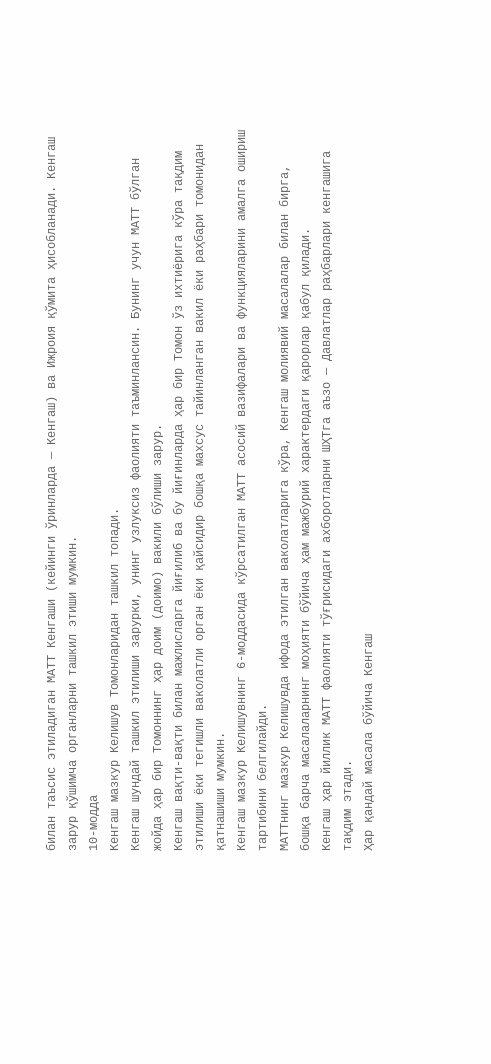билан таъсис этиладиган МАТТ Кенгаши (кейинги ўринларда — Кенгаш) ва Ижроия қўмита ҳисобланади. Кенгаш зарур қўшимча органларни ташкил этиши мумкин.
10-модда
Кенгаш мазкур Келишув Томонларидан ташкил топади.
Кенгаш шундай ташкил этилиши зарурки, унинг узлуксиз фаолияти таъминлансин. Бунинг учун МАТТ бўлган жойда ҳар бир Томоннинг ҳар доим (доимо) вакили бўлиши зарур.
Кенгаш вақти-вақти билан мажлисларга йиғилиб ва бу йиғинларда ҳар бир Томон ўз ихтиёрига кўра тақдим этилиши ёки тегишли ваколатли орган ёки қайсидир бошқа махсус тайинланган вакил ёки раҳбари томонидан қатнашиши мумкин.
Кенгаш мазкур Келишувнинг 6-моддасида кўрсатилган МАТТ асосий вазифалари ва функцияларини амалга ошириш тартибини белгилайди.
МАТТнинг мазкур Келишувда ифода этилган ваколатларига кўра, Кенгаш молиявий масалалар билан бирга, бошқа барча масалаларнинг моҳияти бўйича ҳам мажбурий характердаги қарорлар қабул қилади.
Кенгаш ҳар йиллик МАТТ фаолияти тўғрисидаги ахборотларни ШҲТга аъзо — Давлатлар раҳбарлари кенгашига тақдим этади.
Ҳар қандай масала бўйича Кенгаш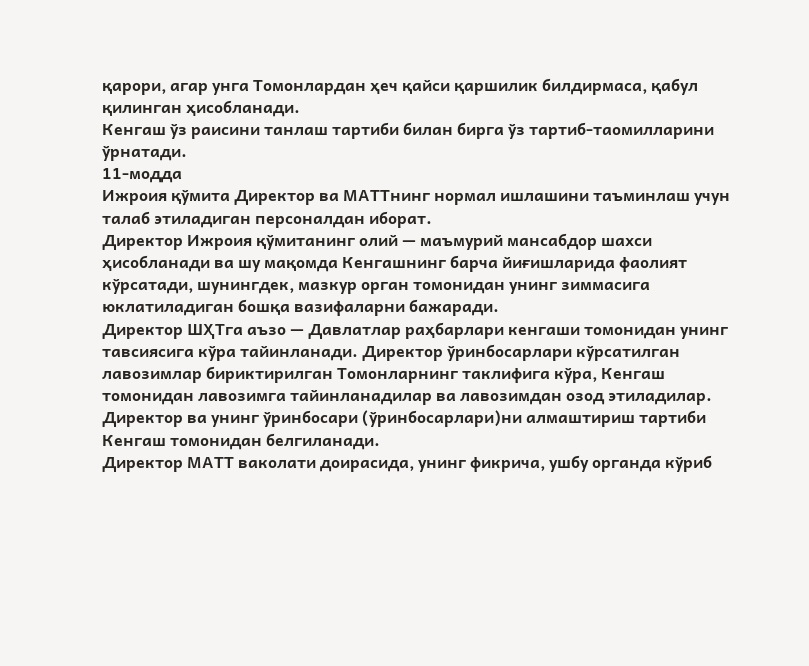қарори, агар унга Томонлардан ҳеч қайси қаршилик билдирмаса, қабул қилинган ҳисобланади.
Кенгаш ўз раисини танлаш тартиби билан бирга ўз тартиб-таомилларини ўрнатади.
11-модда
Ижроия қўмита Директор ва МАТТнинг нормал ишлашини таъминлаш учун талаб этиладиган персоналдан иборат.
Директор Ижроия қўмитанинг олий — маъмурий мансабдор шахси ҳисобланади ва шу мақомда Кенгашнинг барча йиғишларида фаолият кўрсатади, шунингдек, мазкур орган томонидан унинг зиммасига юклатиладиган бошқа вазифаларни бажаради.
Директор ШҲТга аъзо — Давлатлар раҳбарлари кенгаши томонидан унинг тавсиясига кўра тайинланади. Директор ўринбосарлари кўрсатилган лавозимлар бириктирилган Томонларнинг таклифига кўра, Кенгаш томонидан лавозимга тайинланадилар ва лавозимдан озод этиладилар.
Директор ва унинг ўринбосари (ўринбосарлари)ни алмаштириш тартиби Кенгаш томонидан белгиланади.
Директор МАТТ ваколати доирасида, унинг фикрича, ушбу органда кўриб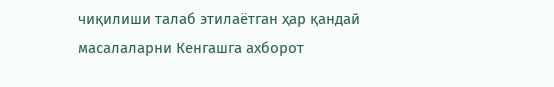чиқилиши талаб этилаётган ҳар қандай масалаларни Кенгашга ахборот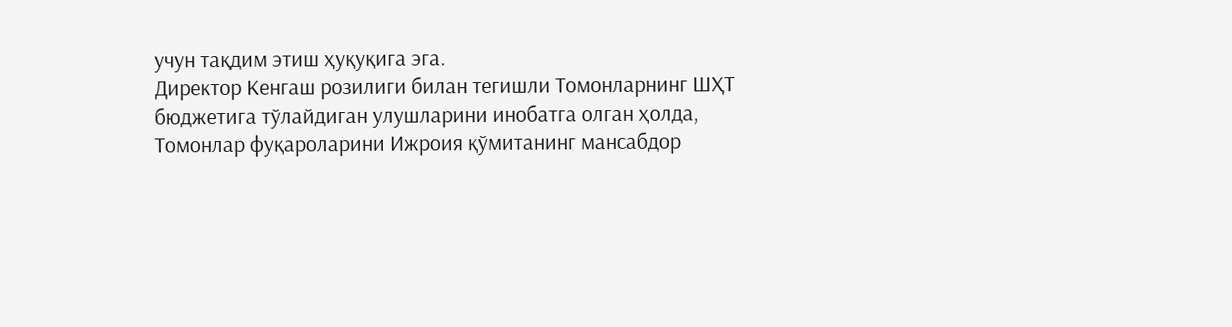учун тақдим этиш ҳуқуқига эга.
Директор Кенгаш розилиги билан тегишли Томонларнинг ШҲТ бюджетига тўлайдиган улушларини инобатга олган ҳолда, Томонлар фуқароларини Ижроия қўмитанинг мансабдор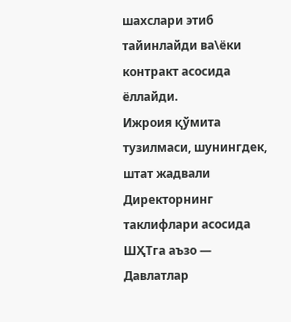шахслари этиб тайинлайди ва\ёки контракт асосида ёллайди.
Ижроия қўмита тузилмаси, шунингдек, штат жадвали Директорнинг таклифлари асосида ШҲТга аъзо — Давлатлар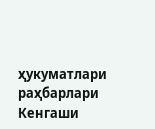ҳукуматлари раҳбарлари Кенгаши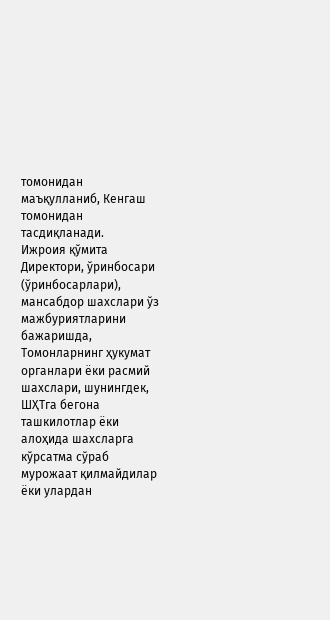томонидан маъқулланиб, Кенгаш томонидан тасдиқланади.
Ижроия қўмита Директори, ўринбосари (ўринбосарлари), мансабдор шахслари ўз мажбуриятларини бажаришда, Томонларнинг ҳукумат органлари ёки расмий шахслари, шунингдек, ШҲТга бегона ташкилотлар ёки алоҳида шахсларга кўрсатма сўраб мурожаат қилмайдилар ёки улардан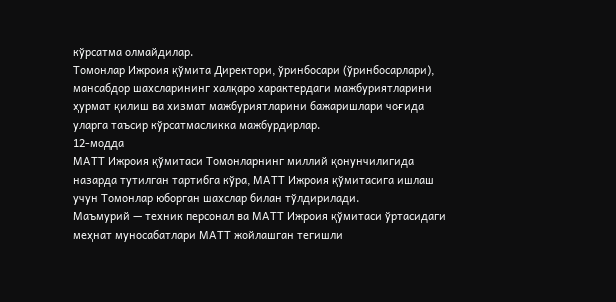кўрсатма олмайдилар.
Томонлар Ижроия қўмита Директори, ўринбосари (ўринбосарлари), мансабдор шахсларининг халқаро характердаги мажбуриятларини ҳурмат қилиш ва хизмат мажбуриятларини бажаришлари чоғида уларга таъсир кўрсатмасликка мажбурдирлар.
12-модда
МАТТ Ижроия қўмитаси Томонларнинг миллий қонунчилигида назарда тутилган тартибга кўра, МАТТ Ижроия қўмитасига ишлаш учун Томонлар юборган шахслар билан тўлдирилади.
Маъмурий — техник персонал ва МАТТ Ижроия қўмитаси ўртасидаги меҳнат муносабатлари МАТТ жойлашган тегишли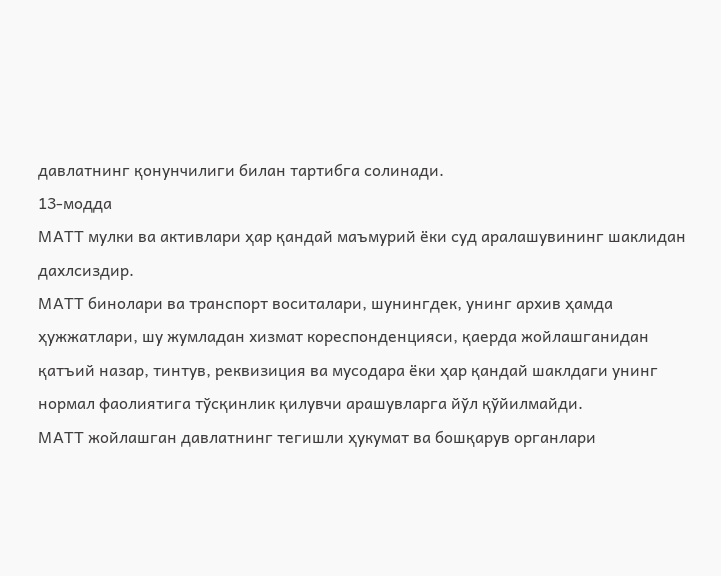давлатнинг қонунчилиги билан тартибга солинади.
13-модда
МАТТ мулки ва активлари ҳар қандай маъмурий ёки суд аралашувининг шаклидан дахлсиздир.
МАТТ бинолари ва транспорт воситалари, шунингдек, унинг архив ҳамда ҳужжатлари, шу жумладан хизмат кореспонденцияси, қаерда жойлашганидан қатъий назар, тинтув, реквизиция ва мусодара ёки ҳар қандай шаклдаги унинг нормал фаолиятига тўсқинлик қилувчи арашувларга йўл қўйилмайди.
МАТТ жойлашган давлатнинг тегишли ҳукумат ва бошқарув органлари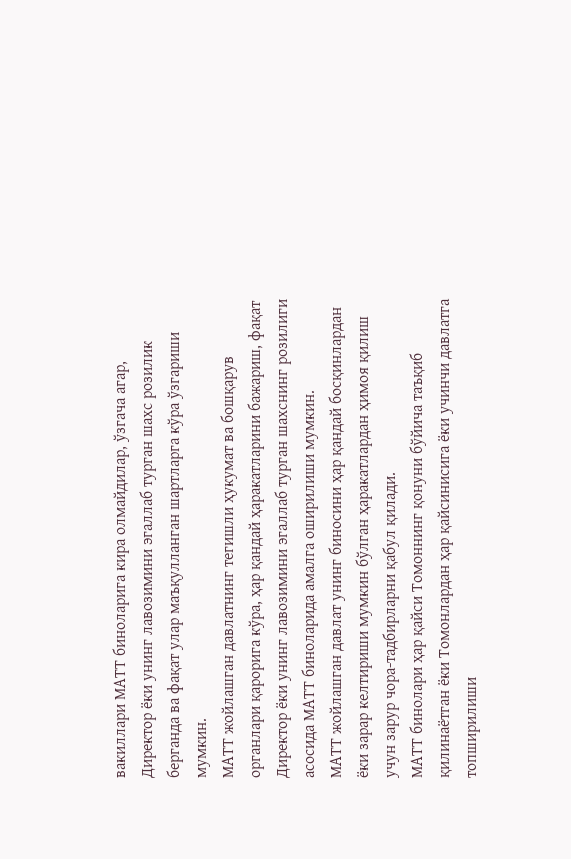вакиллари МАТТ биноларига кира олмайдилар, ўзгача агар, Директор ёки унинг лавозимини эгаллаб турган шахс розилик берганда ва фақат улар маъқулланган шартларга кўра ўзгариши мумкин.
МАТТ жойлашган давлатнинг тегишли ҳукумат ва бошқарув органлари қарорига кўра, ҳар қандай ҳаракатларини бажариш, фақат Директор ёки унинг лавозимини эгаллаб турган шахснинг розилиги асосида МАТТ биноларида амалга оширилиши мумкин.
МАТТ жойлашган давлат унинг биносини ҳар қандай босқинлардан ёки зарар келтириши мумкин бўлган ҳаракатлардан ҳимоя қилиш учун зарур чора-тадбирларни қабул қилади.
МАТТ бинолари ҳар қайси Томоннинг қонуни бўйича таъқиб қилинаётган ёки Томонлардан ҳар қайсинисига ёки учинчи давлатга топширилиши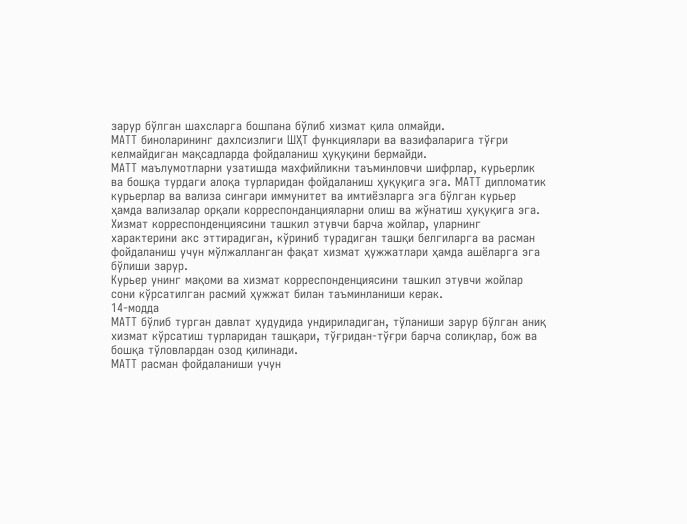зарур бўлган шахсларга бошпана бўлиб хизмат қила олмайди.
МАТТ биноларининг дахлсизлиги ШҲТ функциялари ва вазифаларига тўғри келмайдиган мақсадларда фойдаланиш ҳуқуқини бермайди.
МАТТ маълумотларни узатишда махфийликни таъминловчи шифрлар, курьерлик ва бошқа турдаги алоқа турларидан фойдаланиш ҳуқуқига эга. МАТТ дипломатик курьерлар ва вализа сингари иммунитет ва имтиёзларга эга бўлган курьер ҳамда вализалар орқали корреспонданцияларни олиш ва жўнатиш ҳуқуқига эга.
Хизмат корреспонденциясини ташкил этувчи барча жойлар, уларнинг характерини акс эттирадиган, кўриниб турадиган ташқи белгиларга ва расман фойдаланиш учун мўлжалланган фақат хизмат ҳужжатлари ҳамда ашёларга эга бўлиши зарур.
Курьер унинг мақоми ва хизмат корреспонденциясини ташкил этувчи жойлар сони кўрсатилган расмий ҳужжат билан таъминланиши керак.
14-модда
МАТТ бўлиб турган давлат ҳудудида ундириладиган, тўланиши зарур бўлган аниқ хизмат кўрсатиш турларидан ташқари, тўғридан-тўғри барча солиқлар, бож ва бошқа тўловлардан озод қилинади.
МАТТ расман фойдаланиши учун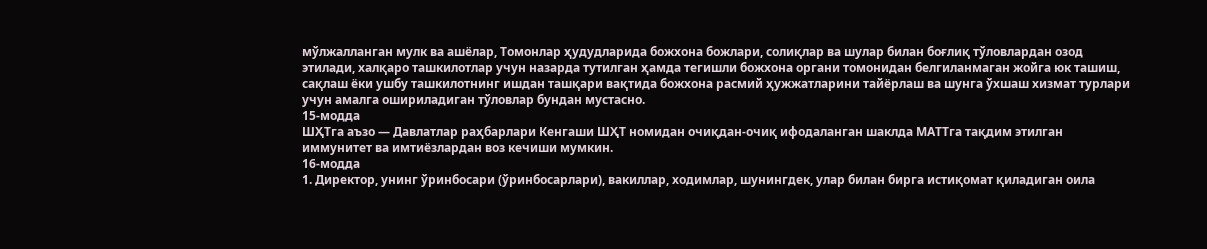мўлжалланган мулк ва ашёлар, Томонлар ҳудудларида божхона божлари, солиқлар ва шулар билан боғлиқ тўловлардан озод этилади, халқаро ташкилотлар учун назарда тутилган ҳамда тегишли божхона органи томонидан белгиланмаган жойга юк ташиш, сақлаш ёки ушбу ташкилотнинг ишдан ташқари вақтида божхона расмий ҳужжатларини тайёрлаш ва шунга ўхшаш хизмат турлари учун амалга ошириладиган тўловлар бундан мустасно.
15-модда
ШҲТга аъзо — Давлатлар раҳбарлари Кенгаши ШҲТ номидан очиқдан-очиқ ифодаланган шаклда МАТТга тақдим этилган иммунитет ва имтиёзлардан воз кечиши мумкин.
16-модда
1. Директор, унинг ўринбосари (ўринбосарлари), вакиллар, ходимлар, шунингдек, улар билан бирга истиқомат қиладиган оила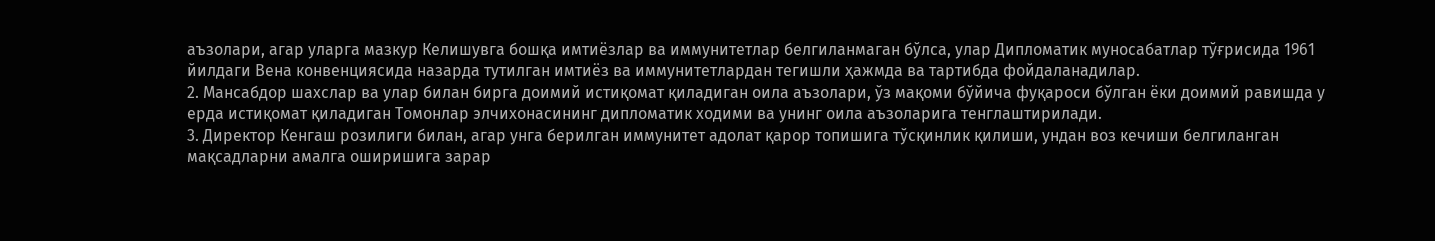аъзолари, агар уларга мазкур Келишувга бошқа имтиёзлар ва иммунитетлар белгиланмаган бўлса, улар Дипломатик муносабатлар тўғрисида 1961 йилдаги Вена конвенциясида назарда тутилган имтиёз ва иммунитетлардан тегишли ҳажмда ва тартибда фойдаланадилар.
2. Мансабдор шахслар ва улар билан бирга доимий истиқомат қиладиган оила аъзолари, ўз мақоми бўйича фуқароси бўлган ёки доимий равишда у ерда истиқомат қиладиган Томонлар элчихонасининг дипломатик ходими ва унинг оила аъзоларига тенглаштирилади.
3. Директор Кенгаш розилиги билан, агар унга берилган иммунитет адолат қарор топишига тўсқинлик қилиши, ундан воз кечиши белгиланган мақсадларни амалга оширишига зарар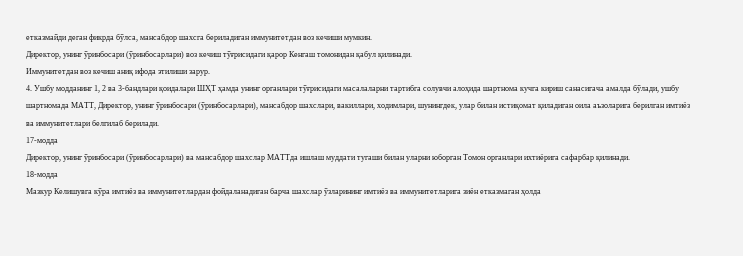етказмайди деган фикрда бўлса, мансабдор шахсга бериладиган иммунитетдан воз кечиши мумкин.
Директор, унинг ўринбосари (ўринбосарлари) воз кечиш тўғрисидаги қарор Кенгаш томонидан қабул қилинади.
Иммунитетдан воз кечиш аниқ ифода этилиши зарур.
4. Ушбу модданинг 1, 2 ва 3-бандлари қоидалари ШҲТ ҳамда унинг органлари тўғрисидаги масалаларни тартибга солувчи алоҳида шартнома кучга кириш санасигача амалда бўлади, ушбу шартномада МАТТ, Директор, унинг ўринбосари (ўринбосарлари), мансабдор шахслари, вакиллари, ходимлари, шунингдек, улар билан истиқомат қиладиган оила аъзоларига берилган имтиёз ва иммунитетлари белгилаб берилади.
17-модда
Директор, унинг ўринбосари (ўринбосарлари) ва мансабдор шахслар МАТТда ишлаш муддати тугаши билан уларни юборган Томон органлари ихтиёрига сафарбар қилинади.
18-модда
Мазкур Келишувга кўра имтиёз ва иммунитетлардан фойдаланадиган барча шахслар ўзларининг имтиёз ва иммунитетларига зиён етказмаган ҳолда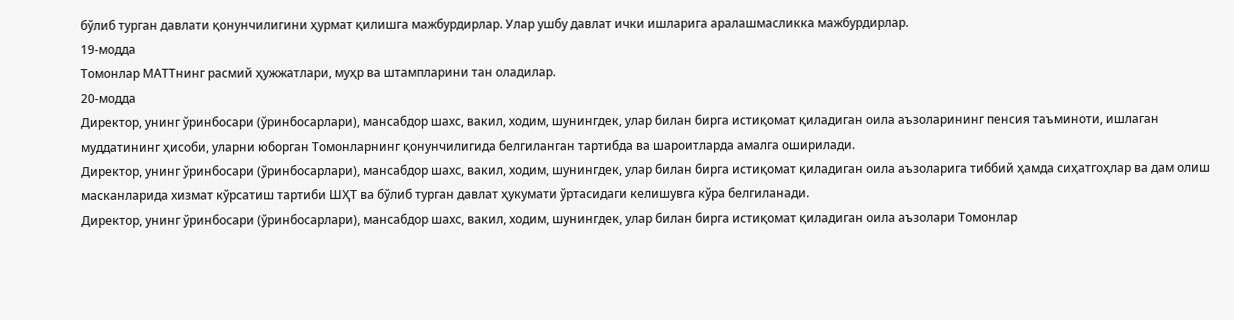бўлиб турган давлати қонунчилигини ҳурмат қилишга мажбурдирлар. Улар ушбу давлат ички ишларига аралашмасликка мажбурдирлар.
19-модда
Томонлар МАТТнинг расмий ҳужжатлари, муҳр ва штампларини тан оладилар.
20-модда
Директор, унинг ўринбосари (ўринбосарлари), мансабдор шахс, вакил, ходим, шунингдек, улар билан бирга истиқомат қиладиган оила аъзоларининг пенсия таъминоти, ишлаган муддатининг ҳисоби, уларни юборган Томонларнинг қонунчилигида белгиланган тартибда ва шароитларда амалга оширилади.
Директор, унинг ўринбосари (ўринбосарлари), мансабдор шахс, вакил, ходим, шунингдек, улар билан бирга истиқомат қиладиган оила аъзоларига тиббий ҳамда сиҳатгоҳлар ва дам олиш масканларида хизмат кўрсатиш тартиби ШҲТ ва бўлиб турган давлат ҳукумати ўртасидаги келишувга кўра белгиланади.
Директор, унинг ўринбосари (ўринбосарлари), мансабдор шахс, вакил, ходим, шунингдек, улар билан бирга истиқомат қиладиган оила аъзолари Томонлар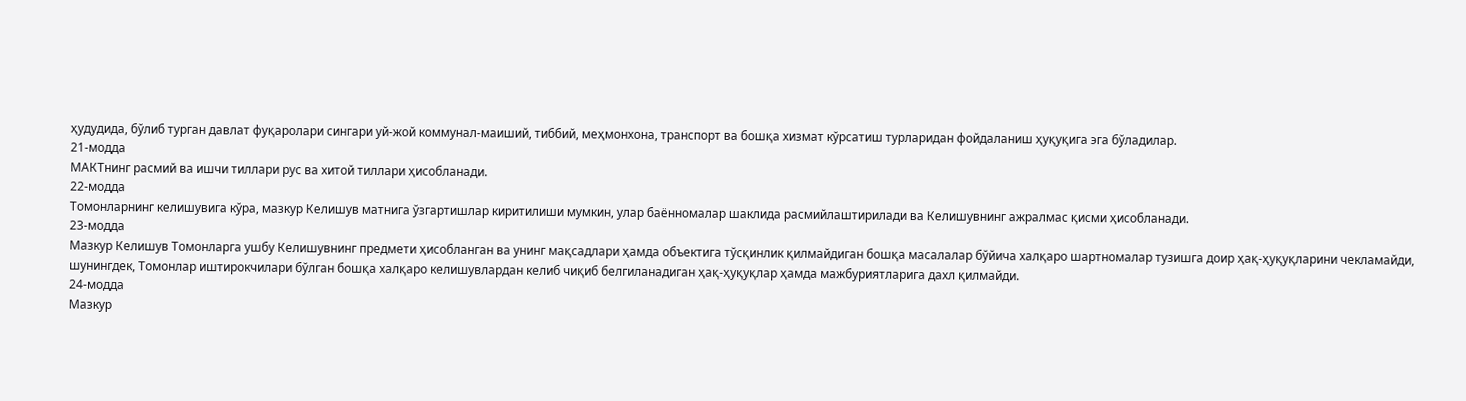ҳудудида, бўлиб турган давлат фуқаролари сингари уй-жой коммунал-маиший, тиббий, меҳмонхона, транспорт ва бошқа хизмат кўрсатиш турларидан фойдаланиш ҳуқуқига эга бўладилар.
21-модда
МАКТнинг расмий ва ишчи тиллари рус ва хитой тиллари ҳисобланади.
22-модда
Томонларнинг келишувига кўра, мазкур Келишув матнига ўзгартишлар киритилиши мумкин, улар баённомалар шаклида расмийлаштирилади ва Келишувнинг ажралмас қисми ҳисобланади.
23-модда
Мазкур Келишув Томонларга ушбу Келишувнинг предмети ҳисобланган ва унинг мақсадлари ҳамда объектига тўсқинлик қилмайдиган бошқа масалалар бўйича халқаро шартномалар тузишга доир ҳақ-ҳуқуқларини чекламайди, шунингдек, Томонлар иштирокчилари бўлган бошқа халқаро келишувлардан келиб чиқиб белгиланадиган ҳақ-ҳуқуқлар ҳамда мажбуриятларига дахл қилмайди.
24-модда
Мазкур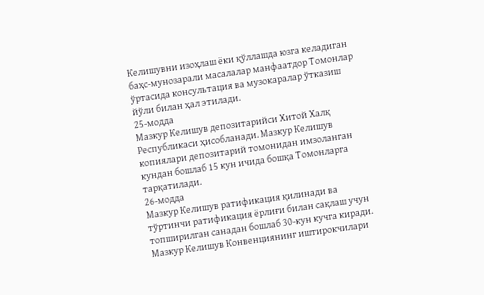Келишувни изоҳлаш ёки қўллашда юзга келадиган баҳс-мунозарали масалалар манфаатдор Томонлар ўртасида консультация ва музокаралар ўтказиш йўли билан ҳал этилади.
25-модда
Мазкур Келишув депозитарийси Хитой Халқ Республикаси ҳисобланади. Мазкур Келишув копиялари депозитарий томонидан имзоланган кундан бошлаб 15 кун ичида бошқа Томонларга тарқатилади.
26-модда
Мазкур Келишув ратификация қилинади ва тўртинчи ратификация ёрлиғи билан сақлаш учун топширилган санадан бошлаб 30-кун кучга киради.
Мазкур Келишув Конвенциянинг иштирокчилари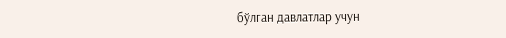бўлган давлатлар учун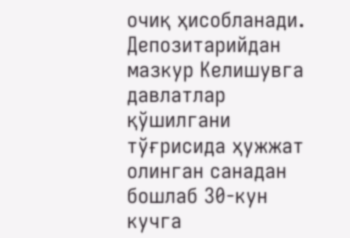очиқ ҳисобланади.
Депозитарийдан мазкур Келишувга давлатлар қўшилгани тўғрисида ҳужжат олинган санадан бошлаб 30-кун кучга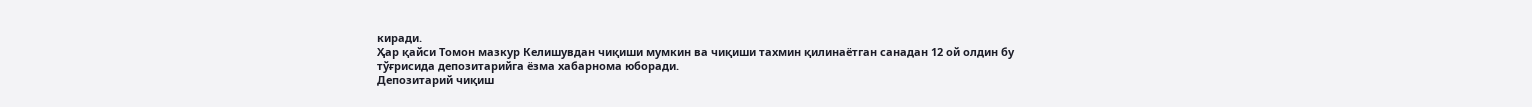киради.
Ҳар қайси Томон мазкур Келишувдан чиқиши мумкин ва чиқиши тахмин қилинаётган санадан 12 ой олдин бу тўғрисида депозитарийга ёзма хабарнома юборади.
Депозитарий чиқиш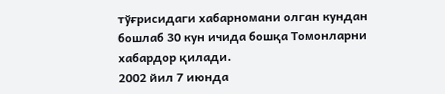тўғрисидаги хабарномани олган кундан бошлаб 30 кун ичида бошқа Томонларни хабардор қилади.
2002 йил 7 июнда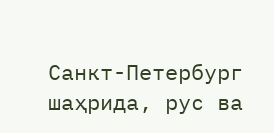Санкт-Петербург шаҳрида, рус ва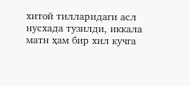хитой тилларидаги асл нусхада тузилди, иккала матн ҳам бир хил кучга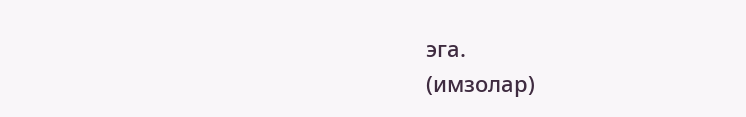эга.
(имзолар)